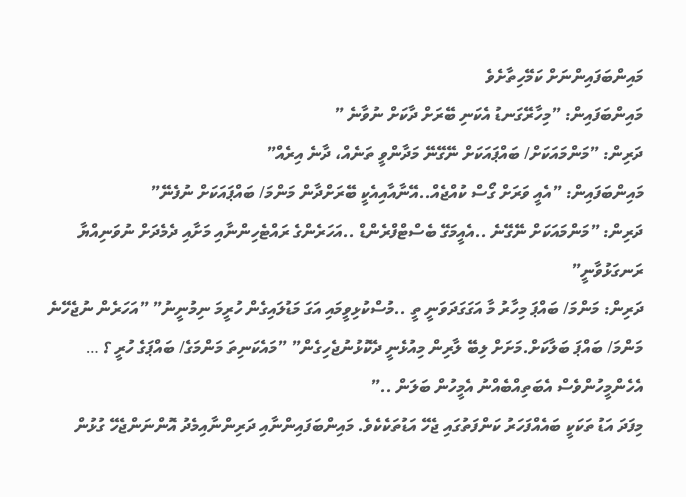މައިންބަފައިންނަށް ކަމޭހިތާށެވެ
މައިންބަފައިން: ”މިހާރޭގަނޑު އެކަނި ބޭރަށް ދާކަށް ނުވާނެ ”
ދަރިން: ”މަންމައަކަށް/ ބައްޕައަކަށް ނޭގޭނޭ މަދާންވީ ތަނެއް، ދާނެ އިރެއް”
މައިންބަފައިން: ”އެއީ ވަރަށް ގޯސް ކުއްޖެއް..އޭނާއާއިއެކީ ބޭރަށްދާން މަންމަ/ ބައްޕައަކަށް ނުފެނޭ”
ދަރިން: ”މަންމައަކަށް ނޭގޭނެ ..އެއީމަގޭ ބެސްޓްފްރެންޑް ..އަހަރެންގެ ރައްޓެހިންނާއި މަށާއި ދެމެދަށް ނުވަނިއްޔާ ރަނގަޅުވާނީ”
ދަރިން: މަންމަ/ ބައްޕަ މިހާރު މާ އަގަގަދަވަނީ ތީ ..މުސްކުޅިވީމައި އަގަ މަޑުލައިގެން ހުރީމަ ނިމުނީނު” ”އަހަރެން ނުޖެހޭނެ މަންމަ/ ބައްޕަ ބަލާކަށް.މަށަށް ލިބޭ ލާރިން މިއުޅެނީ ދެކޮޅުނުޖެހިގެން” ”މައެކަނިތަ މަންމަގެ/ ބައްޕަގެ ހުރީ ؟ … އެހެންމީހުންވެސް އެބަތިއްބެއްނު އެމީހުން ބަލަން ..”
މިފަދަ އަޑު ތަކަކީ ބައެއްފަހަރު ކަންފަތުގައި ޖެހޭ އަޑުތަކެކެވެ. މައިންބަފައިންނާއި ދަރިންނާއިމެދު އޮންނަންޖެހޭ ގުޅުން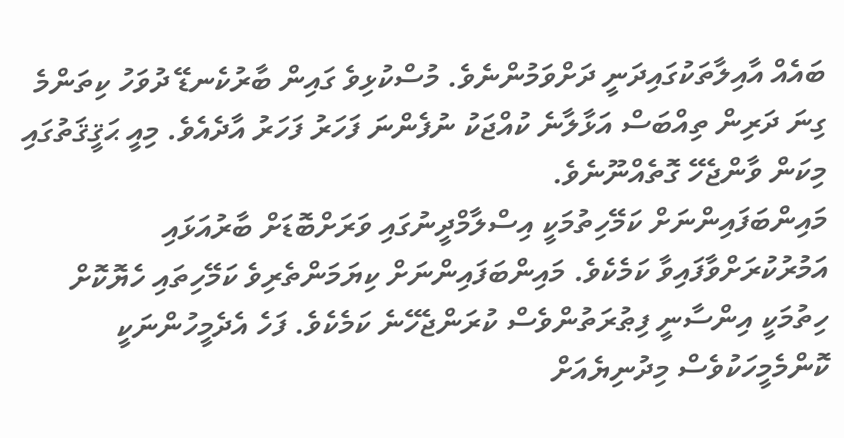ބައެއް އާއިލާތަކުގައިދަނީ ދަށްވަމުންނެވެ. މުސްކުޅިވެ ގައިން ބާރުކެނޑޭ ދުވަހު ކިތަންމެ ގިނަ ދަރިން ތިއްބަސް އަޅާލާނެ ކުއްޖަކު ނުފެންނަ ފަހަރު ފަހަރު އާދެއެވެ. މިއީ ޙަޤީޤަތުގައި މިކަން ވާންޖެހޭ ގޮތެއްނޫނެވެ.
މައިންބަފައިންނަށް ކަމޭހިތުމަކީ އިސްލާމްދީނުގައި ވަރަށްބޮޑަށް ބާރުއަޅައި އަމުރުކުރަށްވާފައިވާ ކަމެކެވެ. މައިންބަފައިންނަށް ކިޔަމަންތެރިވެ ކަމޭހިތައި ހެޔޮކޮށް ހިތުމަކީ އިންސާނީ ފިޠުރަތުންވެސް ކުރަންޖެހޭނެ ކަމެކެވެ. ފަހެ އެދެމީހުންނަކީ ކޮންމެމީހަކުވެސް މިދުނިޔެއަށް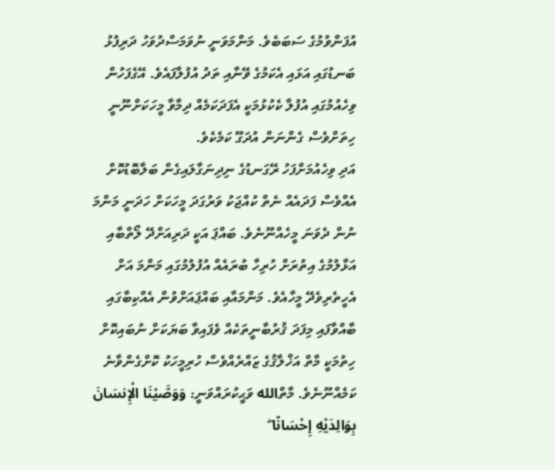އުފަންވުމުގެ ސަބަބެވެ. މަންމަވަނީ ނުވަމަސްދުވަހު ދަރިފުޅު ބަނޑުގައި އަޅައި އެކަމުގެ ވޭނާއި ތަދު އުފުލާފައެވެ. އޭގެފަހުން ވިހެއުމުގައި އުފުލާ ކެކުޅުމަކީ އެފަދަކަމެއް ދިމާވާ މީހަކަށްނޫނީ ހިތަށްވެސް ގެންނަން އުދަގޫ ކަމެކެވެ.
އަދި ވިހެއުމަށްފަހު ރޭގަނޑުގެ ނިދިނަގާލައިގެން ބަލާބޮޑުކޮށް އެއްވެސް ފަދައެއް ނެތް ކުއްޖަކު ވަރުގަދަ މީހަކަށް ހަދަނީ މަންމަ ނުން ދެވަނަ މީހެއްނޫނެވެ. ބައްޕަ އަކީ ދަރިއަށްދޭ ލޯތްބާއި އަޅާލުމުގެ އިތުރަށް ހުރިހާ ބުރައެއް އުފުލުމުގައި މަންމަ އަށް އެހީތެރިވެދޭ މީހާއެވެ. މަންމައާއި ބައްޕައަށްވުން އެއްކިބާގައި ބާއްވާފައި މިފަދަ ޤުރުބާނީތަކެއް ވެފައިވާ ބަޔަކަށް ނުބައިކޮށް ހިތުމަކީ މާތް އަޚްލާޤުގެ ޒައްރެއްވެސް ހުރިމީހަކު ކޮށްގެންވާނެ ކަމެއްނޫނެވެ. މާތްالله ވަޙީކުރައްވަނީ: وَوَصَّيْنَا الْإِنسَانَ بِوَالِدَيْهِ إِحْسَانًا ۖ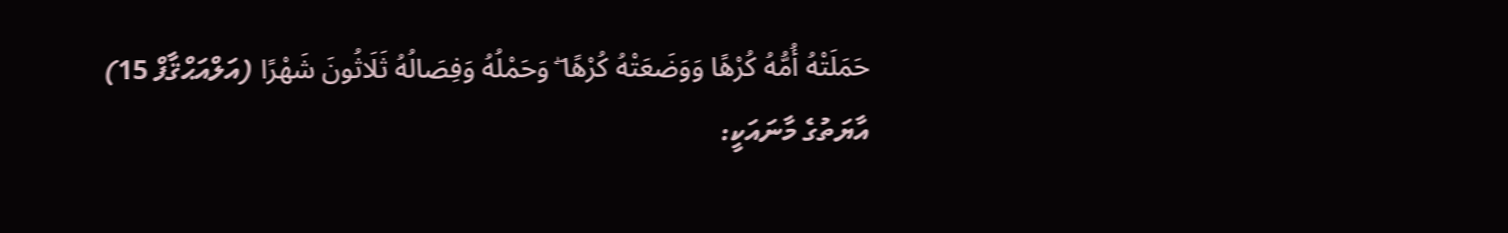حَمَلَتْهُ أُمُّهُ كُرْ‌هًا وَوَضَعَتْهُ كُرْ‌هًا ۖ وَحَمْلُهُ وَفِصَالُهُ ثَلَاثُونَ شَهْرً‌ا (އަލްއަޙްޤާފް 15)
އާޔަތުގެ މާނައަކީ: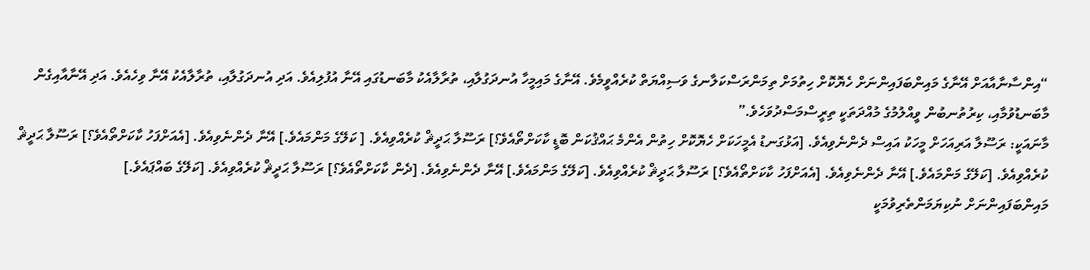“އިންސާނާއާއަށް އޭނާގެ މައިންބަފައިންނަށް ހެޔޮކޮށް ހިތުމަށް ތިމަންރަސްކަލާނގެ ވަސިއްޔަތް ކުރެއްވީމެވެ. އޭނާގެ މައިމީހާ އުނދަގުލާއި، ތުރާލާއެކު މާބަނޑުގައި އޭނާ އުފުލިއެވެ. އަދި އުނދަގުލާއި، ތުރާލާއެކު އޭނާ ވިހެއެވެ. އަދި އޭނާއާއިގެން މާބަނޑުވުމާއި، ކިރުތުނބުން ވީއްލުމުގެ މުއްދަތަކީ ތިރީސްމަސްދުވަހެވެ.”
މާނައަކީ: ރަސޫލާ އަރިއަހަށް މީހަކު އައިސް ދެންނެވިއެވެ. [އަޅުގަނޑު އެމީހަކަށް ހެޔޮކޮށް ހިތުން އެންމެ ޙައްޤުކަން ބޮޑީ ކާކަށްތޯއެވެ؟] ރަސޫލާ ޙަދީޘް ކުރެއްވިއެވެ. [ ކަލޭގެ މަންމައެވެ.] އޭނާ ދެންނެވިއެވެ. [އެއަށްފަހު ކާކަށްތޯއެވެ؟] ރަސޫލާ ޙަދީޘް ކުރެއްވިއެވެ. [ކަލޭގެ މަންމައެވެ.] އޭނާ ދެންނެވިއެވެ. [އެއަށްފަހު ކާކަށްތޯއެވެ؟] ރަސޫލާ ޙަދީޘް ކުރެއްވިއެވެ. [ކަލޭގެ މަންމައެވެ.] އޭނާ ދެންނެވިއެވެ. [ދެން ކާކަށްތޯއެވެ؟] ރަސޫލާ ޙަދީޘް ކުރެއްވިއެވެ. [ކަލޭގެ ބައްޕައެވެ.]
މައިންބަފައިންނަށް ނުކިޔަމަންތެރިވުމަކީ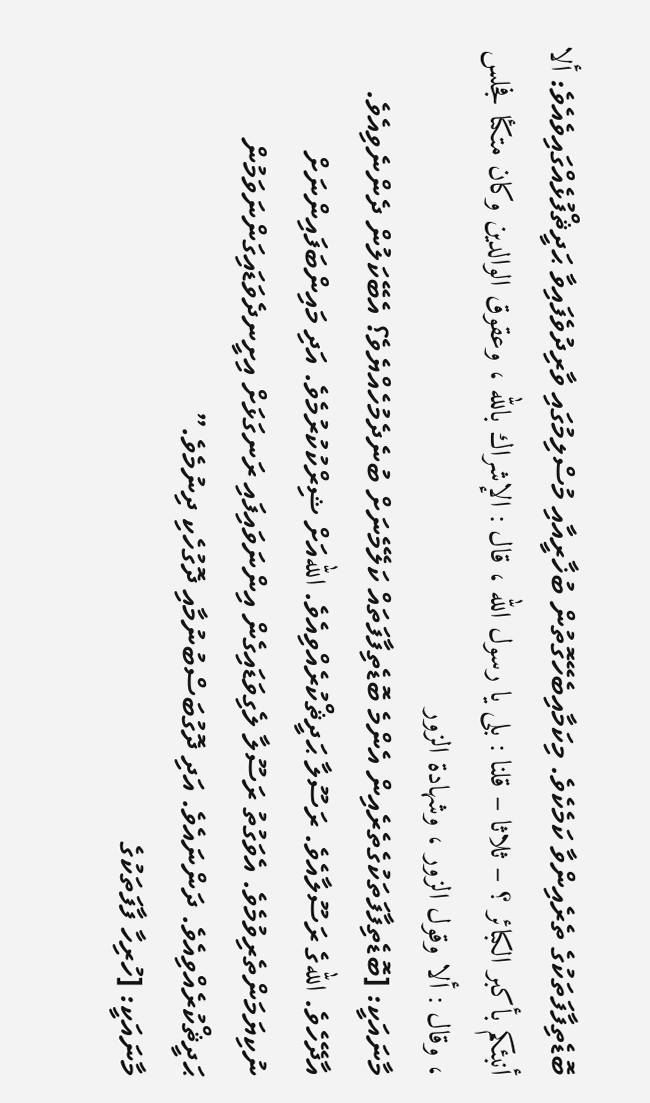ބޮޑެތިފާފަތަކުގެ ތެރެއިންވާ ކަމެކެވެ. މިކަމާއިބެހޭގޮތުން ބުޚާރީއާއި މުސްލިމުގައި ވާރިދުވެފައިވާ ޙަދީޘްފުޅެއްގައިވެއެވެ: ألا أنبئكم بأكبر الكبائر ؟ – ثلاثا – قلنا : بلى يا رسول الله ، قال : الإشراك بالله ، وعقوق الوالدين وكان متكئا فجلس ، وقال : ألا وقول الزور ، وشهادة الزور
މާނައަކީ: [ބޮޑެތިފާފަތަކުގެތެރެއިން އެންމެ ބޮޑެތިފާފަތައް ކަލޭމެނަށް ބުނެދެމުހެއްޔެވެ؟ އެބޭކަލުން ދެންނެވިއެވެ. އާދޭހެވެ. اللهގެ ރަސޫލާއެވެ. ރަސޫލާ ޙަދީޘްކުރެއްވިއެވެ. اللهއަށް ޝިރްކުކުރުމެވެ. އަދި މައިންބަފައިންނަށް ނުކިޔަމަންތެރިވުމެވެ. އެވަގުތު ރަސޫލާ ލެގިވަޑައިގެން އިންނަވައިފައި ރަނގަޅަށް އިށީނދެވަޑައިގަންނަވަމުން ޙަދީޘްކުރެއްވިއެވެ. ދަންނައެވެ. އަދި ދޮގުބަސްބުނުމާއި ދޮގުހެކި ދިނުމެވެ.”
މާނައަކީ: [ހުރިހާ ފާފަތަކުގެ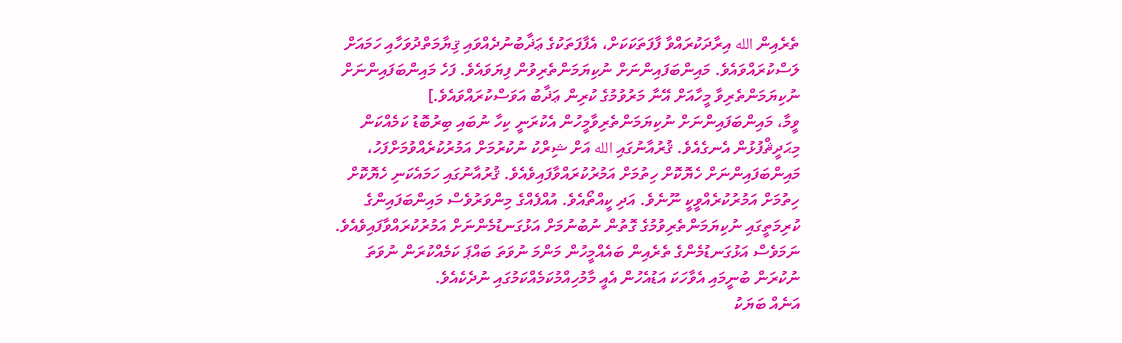ތެރެއިން الله އިރާދަކުރައްވާ ފާފަތަކަކަށް، އެފާފަތަކުގެ ޢަޛާބުނުދެއްވައި ޤިޔާމަތްދުވަހާއި ހަމައަށް ލަސްކުރައްވައެވެ. މައިންބަފައިންނަށް ނުކިޔަމަންތެރިވުން ފިޔަވައެވެ. ފަހެ މައިންބަފައިންނަށް ނުކިޔަމަންތެރިވާ މީހާއަށް އޭނާ މަރުވުމުގެ ކުރިން ޢަޛާބު އަވަސްކުރައްވައެވެ.]
ވީމާ، މައިންބަފައިންނަށް ނުކިޔަމަންތެރިވާމީހުން އެކުރަނީ ކިހާ ނުބައި ބިރުބޮޑު ކަމެއްކަން މިޙަދީޘްފުޅުން އެނގެއެވެ. ޤުރުއާނުގައި الله އަށް ޝިރްކު ނުކުރުމަށް އަމުރުކުރެއްވުމަށްފަހު، މައިންބަފައިންނަށް ހެޔޮކޮށް ހިތުމަށް އަމުރުކުރައްވާފައިވެއެވެ. ޤުރުއާނުގައި ހަމައެކަނި ހެޔޮކޮށް ހިތުމަށް އަމުރުކުރެއްވީކީ ނޫނެވެ. އަދި ކީއްތޯއެވެ. އުއްފެއްގެ މިންވަރުވެސް މައިންބަފައިންގެ ކުރިމަތީގައި ނުކިޔަމަންތެރިވުމުގެ ގޮތުން ނުބުނުމަށް އަޅުގަނޑުމެންނަށް އަމުރުކުރައްވާފައިވެއެވެ. ނަމަވެސް އަޅުގަނޑުމެންގެ ތެރެއިން ބައެއްމީހުން މަންމަ ނުވަތަ ބައްޕަ ކަމެއްކުރަން ނުވަތަ ނުކުރަން ބުނީމައި އެވާހަކަ އަޑުއެހުން އެއީ މާމުހިއްމުކަމެއްކަމުގައި ނުދެކެއެވެ.
އަނެއް ބަޔަކު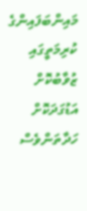މައިންބަފައިންގެ ކުރިމަތީގައި ޒުވާބުކޮށް އަޑުގަދަކޮށް ހަދާތަންވެސް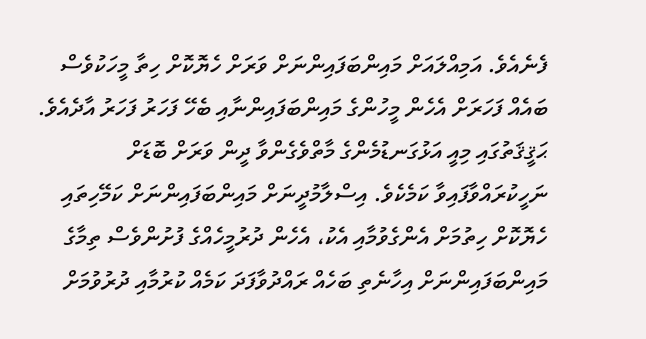ފެނެއެވެ. އަމިއްލައަށް މައިންބަފައިންނަށް ވަރަށް ހެޔޮކޮށް ހިތާ މީހަކުވެސް ބައެއް ފަހަރަށް އެހެން މީހުންގެ މައިންބަފައިންނާއި ބެހޭ ފަހަރު ފަހަރު އާދެއެވެ. ޙަޤީޤަތުގައި މިއީ އަޅުގަނޑުމެންގެ މާތްވެގެންވާ ދީން ވަރަށް ބޮޑަށް ނަހީކުރައްވާފައިވާ ކަމެކެވެ. އިސްލާމުދީނަށް މައިންބަފައިންނަށް ކަމޭހިތައި ހެޔޮކޮށް ހިތުމަށް އެންގެވުމާއި އެކު، އެހެން ދުރުމީހެއްގެ ފުށުންވެސް ތިމާގެ މައިންބަފައިންނަށް އިހާނެތި ބަހެއް ރައްދުވާފަދަ ކަމެއް ކުރުމާއި ދުރުވުމަށް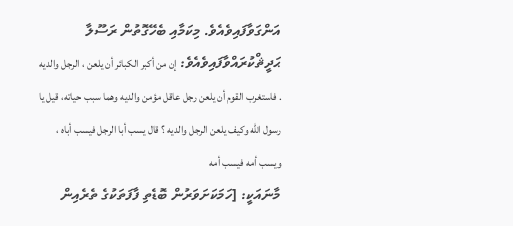އަންގަވާފައިވެއެވެ. މިކަމާއި ބެހޭގޮތުން ރަސޫލާ ޙަދީޘްކުރައްވާފައިވެއެވެ: إن من أكبر الكبائر أن يلعن ، الرجل والديه . فاستغرب القوم أن يلعن رجل عاقل مؤمن والديه وهما سبب حياته، قيل يا رسول الله وكيف يلعن الرجل والديه ؟ قال يسب أبا الرجل فيسب أباه ، ويسب أمه فيسب أمه
މާނައަކީ: [ހަމަކަށަވަރުން ބޮޑެތި ފާފަތަކުގެ ތެރެއިން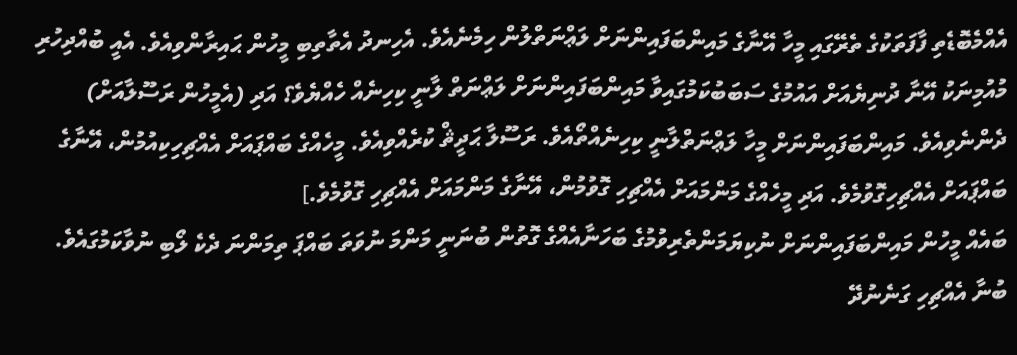އެއްމެބޮޑެތި ފާފަތަކުގެ ތެރޭގައި މީހާ އޭނާގެ މައިންބަފައިންނަށް ލަޢްނަތްލުން ހިމެނެއެވެ. އެހިނދު އެތާތިބި މީހުން ޙައިރާންވިއެވެ. އެއީ ބުއްދިހުރި މުއުމިނަކު އޭނާ ދުނިޔެއަށް އައުމުގެ ސަބަބުކަމުގައިވާ މައިންބަފައިންނަށް ލަޢްނަތް ލާނީ ކިހިނެއް ހެއްޔެވެ؟ އަދި (އެމީހުން ރަސޫލާއަށް) ދެންނެވިއެވެ. މައިންބަފައިންނަށް މީހާ ލަޢްނަތްލާނީ ކިހިނެއްތޯއެވެ. ރަސޫލާ ޙަދީޘް ކުރެއްވިއެވެ. މީހެއްގެ ބައްޕައަށް އެއްޗިހިކިއުމުން، އޭނާގެ ބައްޕައަށް އެއްޗިހިގޮވުމެވެ. އަދި މީހެއްގެ މަންމައަށް އެއްޗިހި ގޮވުމުން، އޭނާގެ މަންމައަށް އެއްޗިހި ގޮވުމެވެ.]
ބައެއް މީހުން މައިންބަފައިންނަށް ނުކިޔަމަންތެރިވުމުގެ ބަހަނާއެއްގެ ގޮތުން ބުނަނީ މަންމަ ނުވަތަ ބައްޕަ ތިމަންނަ ދެކެ ލޯބި ނުވާކަމުގައެވެ. ބުނާ އެއްޗިހި ގަނެނުދޭ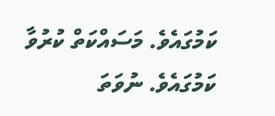ކަމުގައެވެ. މަސައްކަތް ކުރުވާ ކަމުގައެވެ. ނުވަތަ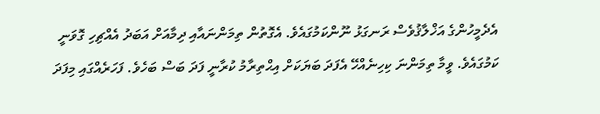އެދެމީހުންގެ އަޚްލާޤުވެސް ރަނގަޅު ނޫންކަމުގައެވެ. އެގޮތުން ތިމަންނައާއި ދިމާއަށް އަބަދު އެއްޗިހި ގޮވަނީ ކަމުގައެވެ. ވީމާ ތިމަންނަ ކިހިނެއްހޭ އެފަދަ ބަޔަކަށް އިޙްތިރާމު ކުރާނީ ފަދަ ބަސް ބަހެވެ. ފަހަރެއްގައި މިފަދަ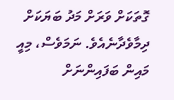ގޮތަކަށް ވަރަށް މަދު ބަޔަކަށް ދިމާވެދާނެއެވެ. ނަމަވެސް، މިއީ މައިން ބަފައިންނަށް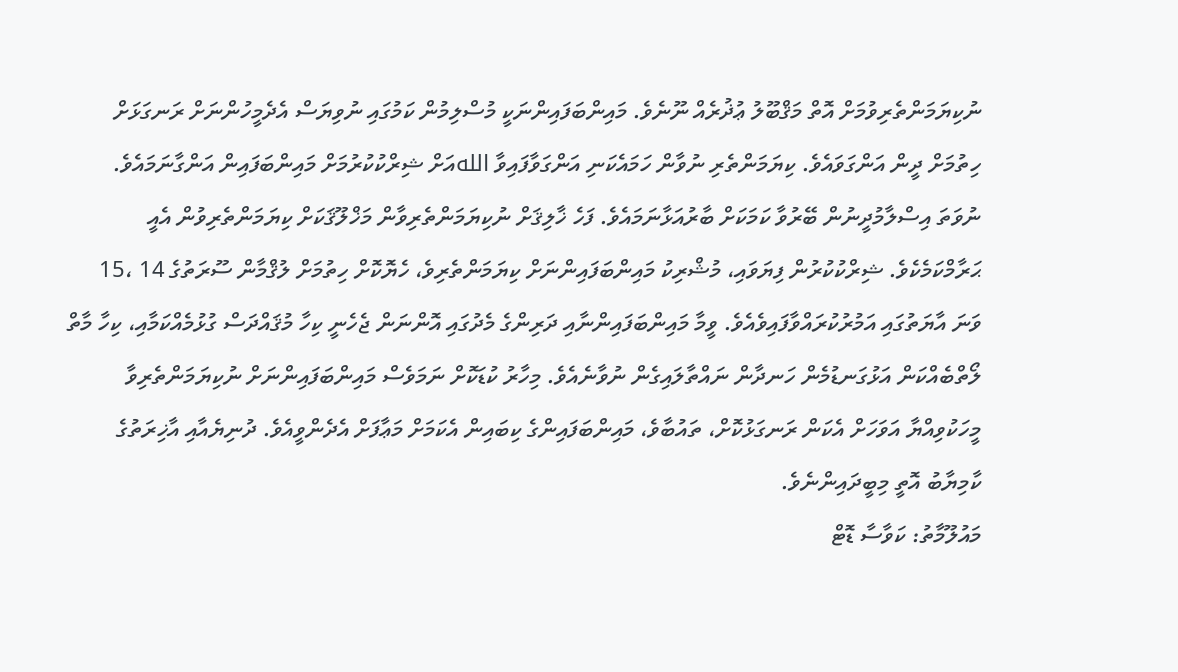ނުކިޔަމަންތެރިވުމަށް އޮތް މަޤްބޫލު ޢުޛުރެއް ނޫނެވެ. މައިންބަފައިންނަކީ މުސްލިމުން ކަމުގައި ނުވިޔަސް އެދެމީހުންނަށް ރަނގަޅަށް ހިތުމަށް ދީން އަންގަވައެވެ. ކިޔަމަންތެރި ނުވާން ހަމައެކަނި އަންގަވާފައިވާ اللهއަށް ޝިރްކުކުރުމަށް މައިންބަފައިން އަންގާނަމައެވެ.
ނުވަތަ އިސްލާމުދީނުން ބޭރުވާ ކަމަކަށް ބާރުއަޅާނަމައެވެ. ފަހެ ޚާލިޤަށް ނުކިޔަމަންތެރިވާން މަޚްލޫޤަކަށް ކިޔަމަންތެރިވުން އެއީ ޙަރާމްކަމެކެވެ. ޝިރްކުކުރުން ފިޔަވައި، މުޝްރިކު މައިންބަފައިންނަށް ކިޔަމަންތެރިވެ، ހެޔޮކޮށް ހިތުމަށް ލުޤްމާން ސޫރަތުގެ 14 ،15 ވަނަ އާޔަތުގައި އަމުރުކުރައްވާފައިވެއެވެ. ވީމާ މައިންބަފައިންނާއި ދަރިންގެ މެދުގައި އޮންނަން ޖެހެނީ ކިހާ މުޤައްދަސް ގުޅުމެއްކަމާއި، ކިހާ މާތް ލޯތްބެއްކަން އަޅުގަނޑުމެން ހަނދާން ނައްތާލައިގެން ނުވާނެއެވެ. މިހާރު ކުޑަކޮށް ނަމަވެސް މައިންބަފައިންނަށް ނުކިޔަމަންތެރިވާ މީހަކުވިއްޔާ އަވަހަށް އެކަން ރަނގަޅުކޮށް، ތައުބާވެ، މައިންބަފައިންގެ ކިބައިން އެކަމަށް މަޢާފަށް އެދެންވީއެވެ. ދުނިޔެއާއި އާޚިރަތުގެ ކާމިޔާބު އޮތީ މިބީދައިންނެވެ.
މައުލޫމާތު: ކަވާސާ ޑޮޓް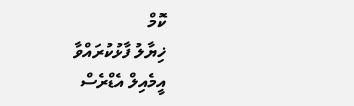ކޮމް
ޚިޔާލު ފާޅުކުރައްވާ
އީމެއިލް އެޑްރެސް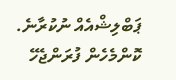ޕަބްލިޝްއެއް ނުކުރާނެ. ކޮންމެހެން ފުރަންޖެހޭ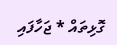ގޮޅިތައް * ޖަހާފައި